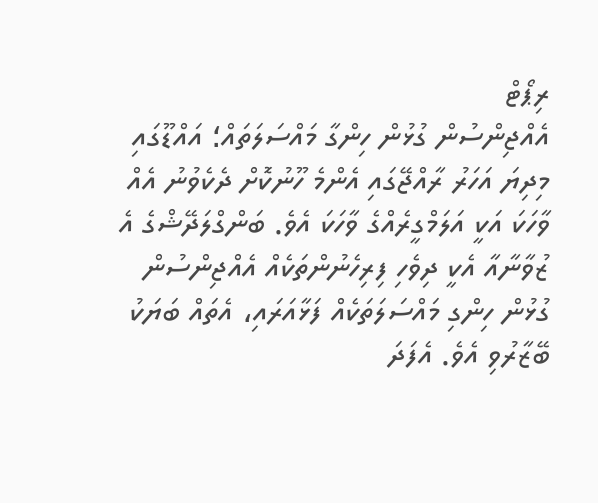ރިޕޯޓް
އެއްޖިންސުން ގުޅުން ހިންގާ މައްސަލަތައް؛ އައްޑޫގައި
މިދިޔަ އަހަރު ރާއްޖޭގައި އެންމެ ހޫނުކޮށް ދެކެވުނު އެއް ވާހަކަ އަކީ އަލަމްގީރެއްގެ ވާހަކަ އެވެ. ބަންގްލަދޭޝްގެ އެ ޒުވާނާއާ އެކީ ދިވެހި ފިރިހެނުންތަކެއް އެއްޖިންސުން ގުޅުން ހިންގި މައްސަލަތަކެއް ފަޅާއަރައި، އެތައް ބަޔަކު ބޭޒާރުވި އެވެ. އެފަދަ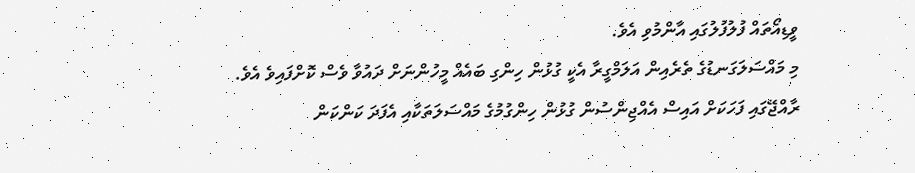ވީޑިއޯތައް ފުލުފުލުގައި އާންމުވި އެވެ.
މި މައްސަލަގަނޑުގެ ތެރެއިން އަލަމްގީރާ އެކީ ގުޅުން ހިންގި ބައެއް މީހުންނަށް ދައުވާ ވެސް ކޮށްފައިވެ އެވެ.
ރާއްޖޭގައި ފަހަކަށް އައިސް އެއްޖިންސުން ގުޅުން ހިންގުމުގެ މައްސަލަތަކާއި އެފަދަ ކަންކަން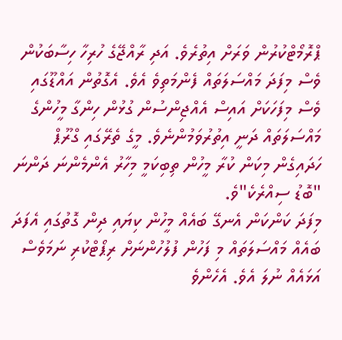ޕްރޮމޯޓްކުރުން ވަރަށް އިތުރެވެ. އަދި ރާއްޖޭގެ ހުރިހާ ހިސާބަކުން ވެސް މިފަދަ މައްސަލަތައް ފެންމަތިވެ އެވެ. އެގޮތުން އައްޑޫގައި ވެސް މިފަހަކަށް އައިސް އެއްޖިންސުން ގުޅުން ހިންގާ މީހުންގެ މައްސަލަތައް ދަނީ އިތުރުވަމުންނެވެ. މީގެ ތެރޭގައި ގްރޫޕް ހަދައިގެން މިކަން ކުރާ މީހުން ތިބިކަމީ މިހާރު އެންމެންނަ ދަންނަ "ބޮޑު ސިއްރެކެ"ވެ.
މިފަދަ ކަންކަން އެނގޭ ބައެއް މީހުން ކިޔައި ދިން ގޮތުގައި އެފަދަ ބައެއް މައްސަލަތައް މި ފަހުން ފުލުހުންނަށް ރިޕޯޓްކުރި ނަމަވެސް އަޅައެއް ނުލަ އެވެ. އެހެންވެ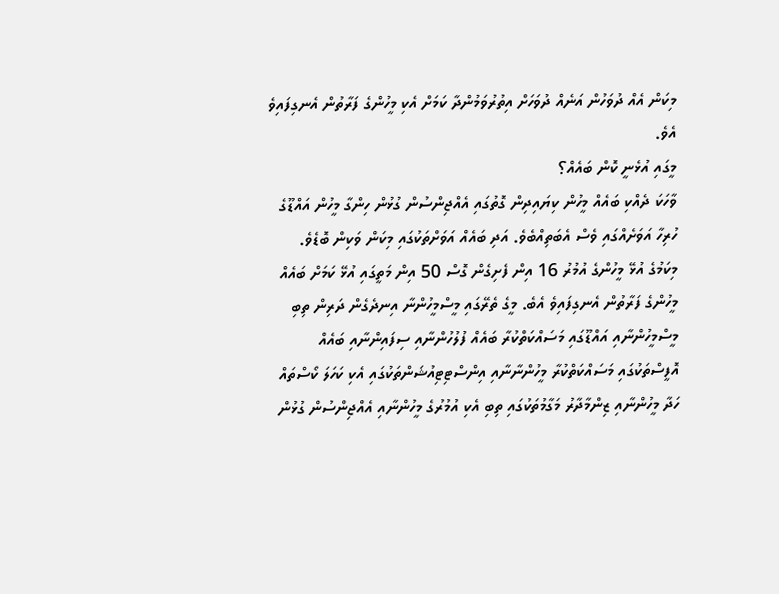މިކަން އެއް ދުވަހުން އަނެއް ދުވަހަށް އިތުރުވަމުންދާ ކަމަށް އެކި މީހުންގެ ފަރާތުން އެނގިފައިވެ އެވެ.
މީގައި އުޅެނީ ކޮން ބައެއް؟
ވާހަކަ ދެއްކި ބައެއް މީހުން ކިޔައިދިން ގޮތުގައި އެއްޖިންސުން ގުޅުން ހިންގާ މީހުން އައްޑޫގެ ހުރިހާ އަވަށެއްގައި ވެސް އެބަތިއްބެވެ. އަދި ބައެއް އަވަށްތަކުގައި މިކަން ވަކިން ބޮޑެވެ.
މިކަމުގެ އުޅޭ މީހުންގެ އުމުރު 16 އިން ފެށިގެން ގޮސް 50 އިން މަތީގައި އުޅޭ ކަމަށް ބައެއް މީހުންގެ ފަރާތުން އެނގިފައިވެ އެބެ. މީގެ ތެރޭގައި މީސްމީހުންނާ އިނދެގެން ދަރިން ތިބި މީސްމީހުންނާއި އައްޑޫގައި މަސައްކަތްކުރާ ބައެއް ފުލުހުންނާއި ސިފައިންނާއި ބައެއް އޮފީސްތަކުގައި މަސައްކަތްކުރާ މީހުންނާނާއި އިންސްޓިޓިއުޝަންތަކުގައި އެކި ކަހަލަ ކޯސްތައް ހަދާ މީހުންނާއި ޒިންމާދާރު މަގާމުތަކުގައި ތިބި އެކި އުމުރުގެ މީހުންނާއި އެއްޖިންސުން ގުޅުން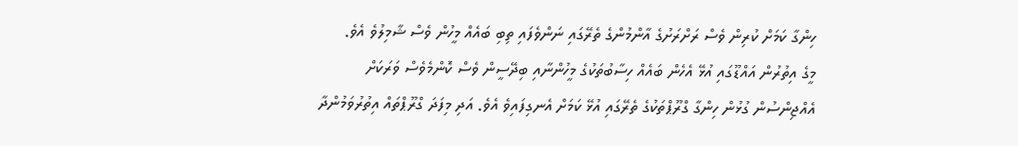ހިންގާ ކަމަށް ކުރިން ވެސް ރަށްރަށުގެ އާންމުންގެ ތެރޭގައި ނަންވެފައި ތިބި ބައެއް މީހުން ވެސް ޝާމިލުވެ އެވެ.
މީގެ އިތުރުން އައްޑޫގައި އުޅޭ އެހެން ބައެއް ހިސާބުތަކުގެ މީހުންނާއި ބިދޭސީން ވެސް ކޮންމެވެސް ވަރަކަށް އެއްޖިންސުން ގުޅުން ހިންގާ ގްރޫޕްތަކުގެ ތެރޭގައި އުޅޭ ކަމަށް އެނގިފައިވެ އެވެ. އަދި މިފަދަ ގްރޫޕްތައް އިތުރުވަމުންދާ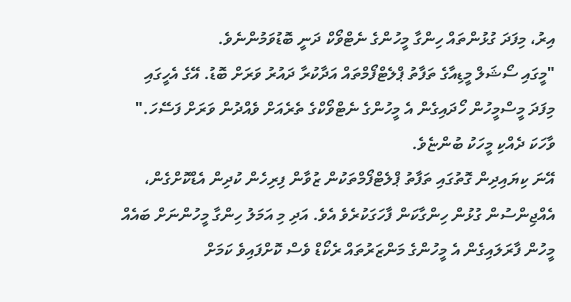އިރު، މިފަދަ ގުޅުންތައް ހިންގާ މީހުންގެ ނެޓްވޯކް ދަނީ ބޮޑުވަމުންނެވެ.
"މީގައި ސޯޝަލް މީޑިއާގެ ތަފާތު ޕްލެޓްފޯމްތައް އަދާކުރާ ދައުރު ވަރަށް ބޮޑު. އޭގެ އެހީގައި މިފަދަ މީސްމީހުން ހޯދައިގެން އެ މީހުންގެ ނެޓްވޯކްގެ ތެރެއަށް ވެއްދުން ވަރަށް ފަސޭހަ." ވާހަކަ ދެއްކި މީހަކު ބުންޏެވެ.
އޭނަ ކިޔައިދިން ގޮތުގައި ތަފާތު ޕްލެޓްފޯމްތަކުން ޒުވާން ފިރިހެން ކުދިން އެޑްކޮށްގެން، އެއްޖިންސުން ގުޅުން ހިންގާކަން ފާހަގަކުރެވެ އެވެ. އަދި މި އަމަލު ހިންގާ މީހުންނަށް ބައެއް މީހުން ފާރަލައިގެން އެ މީހުންގެ މަންޒަރުތައް ރެކޯޑް ވެސް ކޮށްފައިވެ ކަމަށް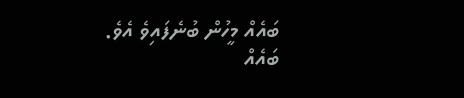ބައެއް މީހުން ބުނެފައިވެ އެވެ.
ބައެއް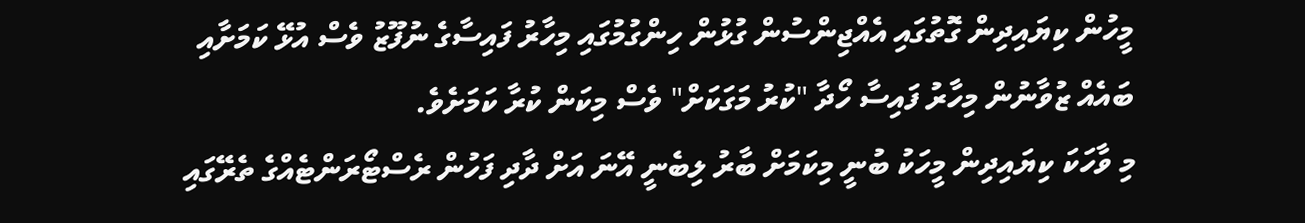މީހުން ކިޔައިދިން ގޮތުގައި އެއްޖިންސުން ގުޅުން ހިންގުމުގައި މިހާރު ފައިސާގެ ނުފޫޒު ވެސް އުޅޭ ކަމަށާއި ބައެއް ޒުވާނުން މިހާރު ފައިސާ ހޯދާ "ކުރު މަގަކަށް" ވެސް މިކަން ކުރާ ކަމަށެވެ.
މި ވާހަކަ ކިޔައިދިން މީހަކު ބުނީ މިކަމަށް ބާރު ލިބެނީ އޭނަ އަށް ދާދި ފަހުން ރެސްޓޯރަންޓެއްގެ ތެރޭގައި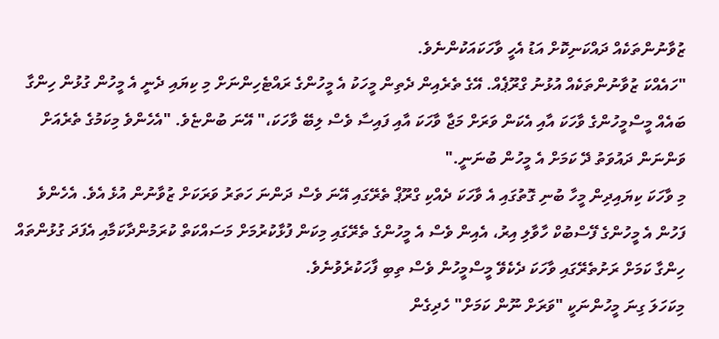ޒުވާނުންތަކެއް ދައްކަނިކޮށް އަޑު އެހީ ވާހަކައަކުންނެވެ.
"ހައެއްކަ ޒުވާނުންތަކެއް އުޅުނު ގްރޫޕެއް. އޭގެ ތެރެއިން ދެތިން މީހަކު އެ މީހުންގެ ރައްޓެހިންނަށް މި ކިޔައި ދެނީ އެ މީހުން ގުޅުން ހިންގާ ބައެއް މީސްމީހުންގެ ވާހަކަ އާއި އެކަން ވަރަށް މަޖާ ވާހަކަ އާއި ފައިސާ ވެސް ލިބޭ ވާހަކަ،" އޭނަ ބުންޏެވެ. "އެހެންވެ މިކަމުގެ ތެރެއަށް ވަންނަން ދައުވަތު ދޭ ކަމަށް އެ މީހުން ބުނަނީ."
މި ވާހަކަ ކިޔައިދިން މީހާ ބުނި ގޮތުގައި އެ ވާހަކަ ދެއްކި ގްރޫޕް ތެރޭގައި އޭނަ ވެސް ދަންނަ ހަތަރު ވަރަކަށް ޒުވާނުން އުޅެ އެވެ. އެހެންވެ ފަހުން އެ މީހުންގެ ފޭސްބުކް ހާވާލި އިރު، އެއިން ވެސް އެ މީހުންގެ ތެރޭގައި މިކަން ފުޅާކުރުމަށް މަސައްކަތް ކުރަމުންދާކަމާއި އެފަދަ ގުޅުންތައް ހިންގާ ކަމަށް ރަށުތެރޭގައި ވާހަކަ ދެކެވޭ މީސްމީހުން ވެސް ތިބި ފާހަކުރެވުނެވެ.
މިކަހަލަ ގިނަ މީހުންނަކީ "ވަރަށް ނޫން ކަމަށް" ހެދިގެން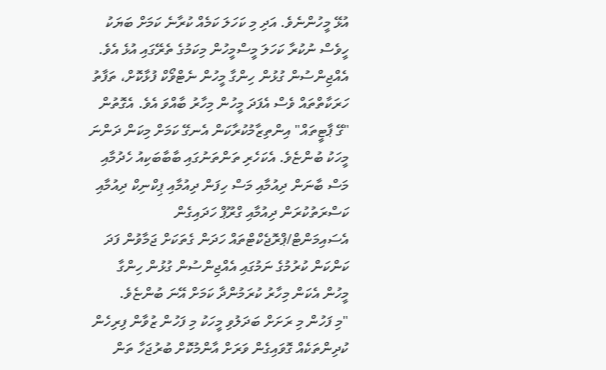އުޅޭ މީހުންނެވެ. އަދި މި ކަހަލަ ކަމެއް ކުރާނެ ކަމަށް ބަޔަކު ހީވެސް ނުކުރާ ކަހަލަ މީސްމީހުން މިކަމުގެ ތެރޭގައި އުޅެ އެވެ.
އެއްޖިންސުން ގުޅުން ހިންގާ މީހުން ނެޓްވޯކް ފުޅާކޮށް، ތަފާތު ހަރަކާތްތައް ވެސް އެފަދަ މީހުން މިހާރު ބާއްވަ އެވެ. އެގޮތުން "ގޭ ޕާޓީތައް" އިންތިޒާމުކުރާކަން އެނގޭ ކަމަށް މިކަން ދަންނަ މީހަކު ބުންޏެވެ. އެކަހެރި ތަންތަނުގައި ބާބާބަކިއު ހެދުމާއި މަސް ބާނަން ދިއުމާއި މަސް ހިފަން ދިއުމާއި ޕިކްނިކް ދިއުމާއި ކަސްރަތުކުރަން ދިއުމާއި ގްރޫޕް ހަދައިގެން އެސައިމަންޓް/ޕްރޮޖެކްޓްތައް ހަދަން ގެތަކަށް ޖަމާވުން ފަދަ ކަންކަން ކުރުމުގެ ނަމުގައި އެއްޖިންސުން ގުޅުން ހިންގާ މީހުން އެކަން މިހާރު ކުރަމުންދާ ކަމަށް އޭނަ ބުންޏެވެ.
"މި ފަހުން މި ރަށަށް ބަދަލުވި މީހަކު މި ފަހުން ޒުވާން ފިރިހެން ކުދިންތަކެއް ގޮވައިގެން ވަރަށް އާންމުކޮށް ބުރުޖަހާ ތަން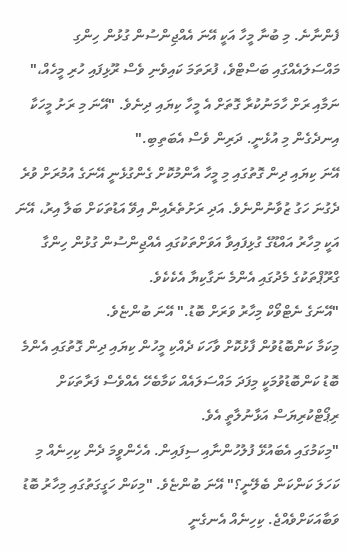ފެންނާނެ. މި ބުނާ މީހާ އަކީ އޭނަ އެއްޖިންސުން ގުޅުން ހިންގި މައްސަލައެއްގައި ބަސްޓްވެ، ފުރަތަމަ ކައިވެނި ވެސް ރޫޅިފައި ހުރި މީހެއް،" ނަމާއި ރަށް ހާމަނުކުރާ ގޮތަށް އެ މީހާ ކިޔައި ދިނެވެ. "އޭނަ މި ރަށު މީހަކާ އިނދެގެން މި އުޅެނީ. ދަރިން ވެސް އެބަތިބި."
އޭނަ ކިޔައި ދިން ގޮތުގައި މި މީހާ އާންމުކޮށް ގެންގުޅެނީ އޭނަގެ އުމުރަށް ވުރެ ދެގުނަ ހަގު ޒުވާނުންނެވެ. އަދި ރަށުތެރެއިން އިވޭ އަޑުތަކަށް ބަލާ އިރު، އޭނަ އަކީ މިހާރު އައްޑޫގެ ގުޅިފައިވާ އަވަށްތަކުގައި އެއްޖިންސުން ގުޅުން ހިންގާ ގްރޫޕްތަކުގެ މެދުގައި އެންމެ ނަގާކިޔާ އެކެކެވެ.
"އޭނަގެ ނެޓްވޯކް މިހާރު ވަރަށް ބޮޑު." އޭނަ ބުންޏެވެ.
މިކަމާ ކަންބޮޑުވުން ފާޅުކޮށް ވާހަކަ ދެއްކި މީހުން ކިޔައި ދިން ގޮތުގައި އެންމެ ބޮޑު ކަންބޮޑުވުމަކީ މިފަދަ މައްސަލައެއް ކަމާބެހޭ އެއްވެސް ފަރާތަކަށް ރިޕޯޓްކުރިޔަސް އަޅާނުލާތީ އެވެ.
"މިކަމުގައި އެބައުޅޭ ފުލުހުންނާއި ސިފައިން. އެހެންވީމަ ދެން ކިހިނެއް މި ކަހަލަ ކަންކަން ބެލޭނީ؟" އޭނަ ބުންޏެވެ. "މިކަން ހަގީގަތުގައި މިހާރު ބޮޑު ވަބާއަކަށްވެއްޖެ. ކިހިނެއް އެނގެނީ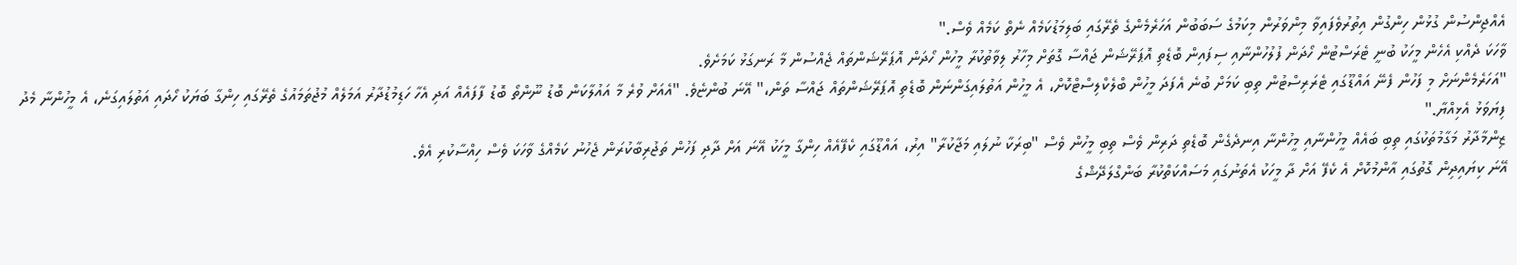އެއްޖިންސުން ގުޅުން ހިންގުން އިތުރުވެފައިވާ މިންވަރުން މިކަމުގެ ސަބަބުން އަހަރެމެންގެ ތެރޭގައި ބަލިމަޑުކަމެއް ނެތް ކަމެއް ވެސް."
ވާހަކަ ދެއްކި އެހެން މީހަކު ބުނީ ޓެރަސްޓުން ހޯދަން ފުލުހުންނާއި ސިފައިން ބޮޑެތި އޮޕަރޭޝަން ޖައްސާ ގޮތަށް މިހާރު ލިވާތުކުރާ މީހުން ހޯދަން އޮޕަރޭޝަންތައް ޖެއްސުން މާ ރަނގަޅު ކަމަށެވެ.
"އަހަރެމެންނަށް މި ފަހުން ފެނޭ އައްޑޫގައި ޓެރަރިސްޓުން ތިބި ކަމަށް ބުނެ އެފަދަ މީހުން ބްލެކްލިސްޓްކޮށް، އެ މީހުން އަތުލައިގަންނަން ބޮޑެތި އޮޕަރޭޝަންތައް ޖައްސާ ތަން،" އޭނަ ބުންޏެވެ. "އެއަށް ވުރެ މާ އައުލާކަން ބޮޑު ނޫންތޯ ބޮޑު ފާފައެއް އަދި އެހާ ހަޑިމުޑުދާރު އަމަލެއް މުޖުތަމައުގެ ތެރޭގައި ހިންގާ ބަޔަކު ހޯދައި އަތުލައިގަނެ، އެ މީހުންނާ މެދު ފިޔަވަޅު އެޅިއްޔާ."
ޒިންމާދާރު މަގާމުތަކުގައި ތިބި ބައެއް މީހުންނާއި މީހުންނާ އިނދެގެން ބޮޑެތި ދަރިން ވެސް ތިބި މީހުން ވެސް "ބިރަކާ ނުލައި މަޖާކުރާ" އިރު، އައްޑޫގައި ކެފޭއެއް ހިންގާ މީހަކު އޭނަ އަށް ދާދި ފަހުން ތަޖުރިބާކުރަން ޖެހުނު ކަމެއްގެ ވާހަކަ ވެސް ހިއްސާކުރި އެވެ.
އޭނަ ކިޔައިދިން ގޮތުގައި އާންމުކޮށް އެ ކެފޭ އަށް ދާ މީހަކު އެތަނުގައި މަސައްކަތްކުރާ ބަންގްލަދޭޝްގެ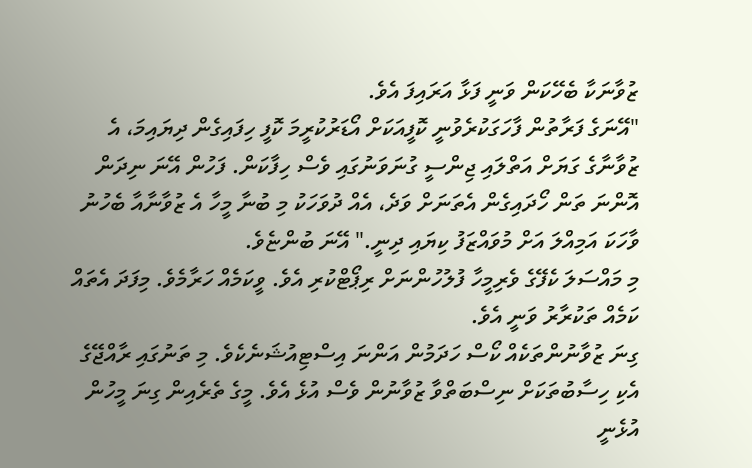ޒުވާނަކާ ބެހޭކަން ވަނީ ފަޅާ އަރައިފަ އެވެ.
"އޭނަގެ ފަރާތުން ފާހަގަކުރެވުނީ ކޮފީއަކަށް އޯޑަރުކުރީމަ ކޮފީ ހިފައިގެން ދިޔައިމަ، އެ ޒުވާނާގެ ގަޔަށް އަތްލައި ޖިންސީ ގުނަވަނުގައި ވެސް ހިފާކަން. ފަހުން އޭނަ ނިދަން އޮންނަ ތަން ހޯދައިގެން އެތަނަށް ވަދެ، އެއް ދުވަހަކު މި ބުނާ މީހާ އެ ޒުވާނާއާ ބެހުނު ވާހަކަ އަމިއްލަ އަށް މުވައްޒަފު ކިޔައި ދިނީ." އޭނަ ބުންޏެވެ.
މި މައްސަލަ ކެފޭގެ ވެރިމީހާ ފުލުހުންނަށް ރިޕޯޓްކުރި އެވެ. ވީކަމެއް ހަރާމެވެ. މިފަދަ އެތައް ކަމެއް ތަކުރާރު ވަނީ އެވެ.
ގިނަ ޒުވާނުންތަކެއް ކޯސް ހަދަމުން އަންނަ އިސްޓިއުޝަނެކެވެ. މި ތަނުގައި ރާއްޖޭގެ އެކި ހިސާބުތަކަށް ނިސްބަތްވާ ޒުވާނުން ވެސް އުޅެ އެވެ. މީގެ ތެރެއިން ގިނަ މީހުން އުޅެނީ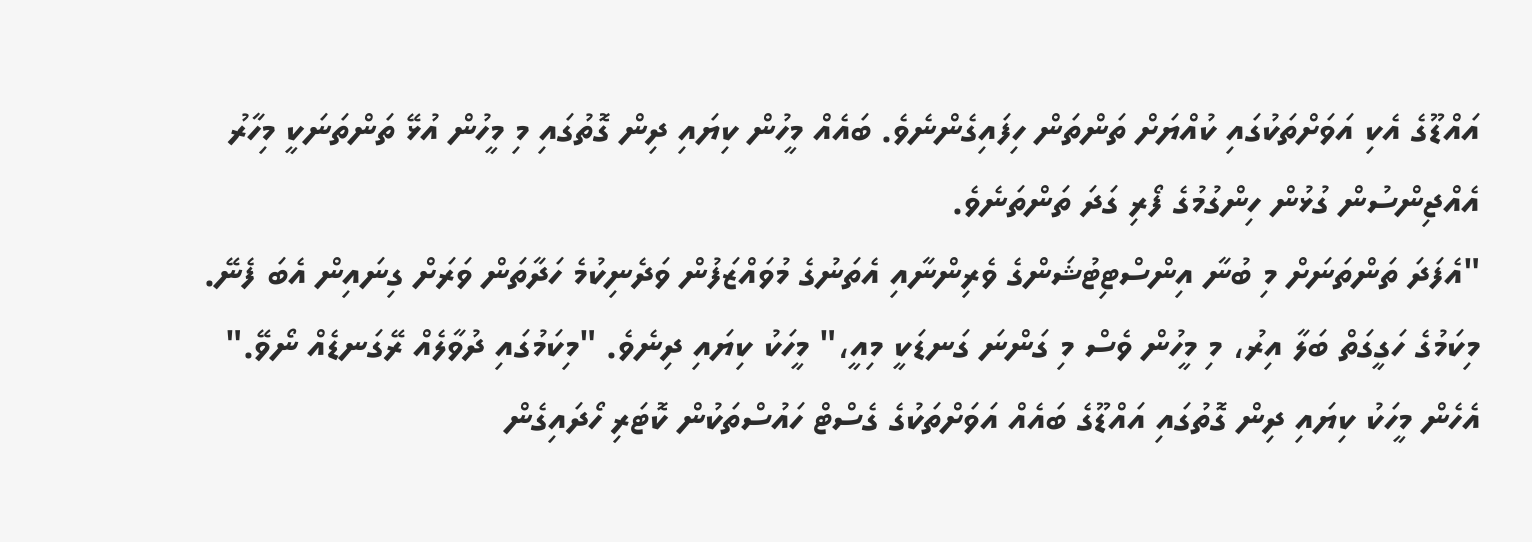އައްޑޫގެ އެކި އަވަށްތަކުގައި ކުއްޔަށް ތަންތަން ހިފައިގެންނެވެ. ބައެއް މީހުން ކިޔައި ދިން ގޮތުގައި މި މީހުން އުޅޭ ތަންތަނަކީ މިހާރު އެއްޖިންސުން ގުޅުން ހިންގުމުގެ ފޯރި ގަދަ ތަންތަނެވެ.
"އެފަދަ ތަންތަނަށް މި ބުނާ އިންސްޓިޓުޝަންގެ ވެރިންނާއި އެތަނުގެ މުވައްޒަފުން ވަދެނިކުމެ ހަދާތަން ވަރަށް ގިނައިން އެބަ ފެނޭ. މިކަމުގެ ހަގީގަތް ބަލާ އިރު، މި މީހުން ވެސް މި ގަންނަ ގަނޑަކީ މިއީ،" މީހަކު ކިޔައި ދިނެވެ. "މިކަމުގައި ދުވާލެއް ރޭގަނޑެއް ނޯވޭ."
އެހެން މީހަކު ކިޔައި ދިން ގޮތުގައި އައްޑޫގެ ބައެއް އަވަށްތަކުގެ ގެސްޓް ހައުސްތަކުން ކޮޓަރި ހޯދައިގެން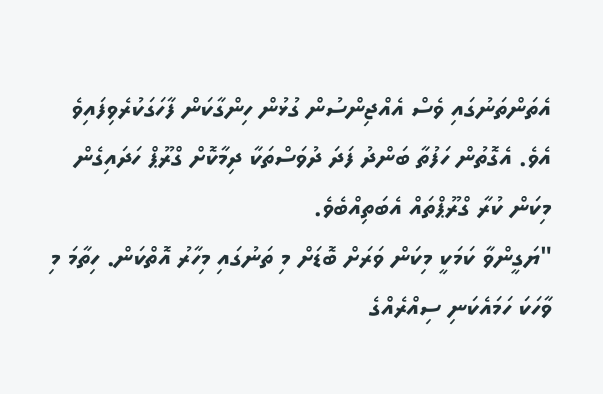އެތަންތަނުގައި ވެސް އެއްޖިންސުން ގުޅުން ހިންގާކަން ފާހަގަކުރެވިފައިވެ އެވެ. އެގޮތުން ހަފުތާ ބަންދު ފަދަ ދުވަސްތަކާ ދިމާކޮށް ގްރޫޕް ހަދައިގެން މިކަން ކުރާ ގްރޫޕްތައް އެބަތިއްބެވެ.
"ޔަގީންވާ ކަމަކީ މިކަން ވަރަށް ބޮޑަށް މި ތަނުގައި މިހާރު އޮތްކަން. ހިތާމަ މި ވާހަކަ ހަމައެކަނި ސިއްރެއްގެ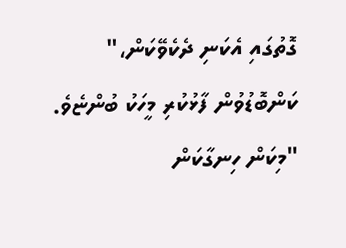ގޮތުގައި އެކަނި ދެކެވޭކަން،" ކަންބޮޑުވުން ފާޅުކުރި މީހަކު ބުންޏެވެ. "މިކަން ހިނގާކަން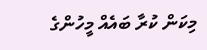މިކަން ކުރާ ބައެއް މީހުންގެ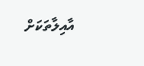އާއިލާތަކަށް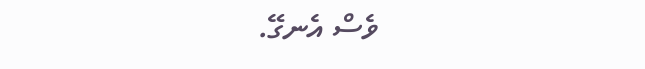ވެސް އެނގޭ.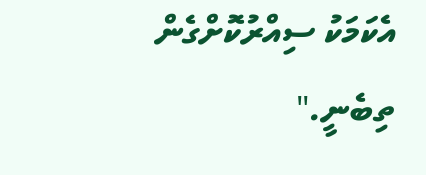އެކަމަކު ސިއްރުކޮށްގެން ތިބެނީ."